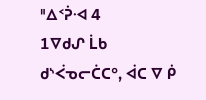ᐦᐃᑉᕉᐗ 4
1ᐁᑯᔑ ᒫᑲ ᑯᔅᐹᓀᓕᑖᑕᐤ, ᐋᑕ ᐁ ᑮ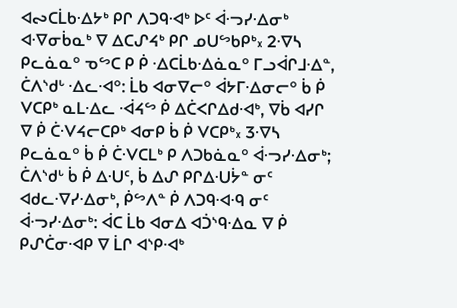ᐊᔓᑕᒫᑲᐎᔭᒃ ᑭᒋ ᐱᑐᑫᐗᒃ ᐅᑦ ᐋᓜᓯᐎᓂᒃ ᐊᐌᓂᑳᓇᒃ ᐁ ᐃᑕᔑᔦᒃ ᑭᒋ ᓄᑌᔥᑲᑭᒃ᙮ 2ᐌᓴ ᑭᓚᓈᓇᐤ ᓀᔥᑕ ᑭ ᑮ ᐎᑕᒫᑲᐎᓈᓇᐤ ᒥᓗᐋᒋᒧᐎᓐ, ᑖᐱᔅᑯᒡ ᐎᓚᐗᐤ: ᒫᑲ ᐊᓂᐁᓕᐤ ᐋᔭᒥᐎᓂᓕᐤ ᑳ ᑮ ᐯᑕᑭᒃ ᓇᒪᐎᓚ ᐙᔦᔥ ᑮ ᐃᑖᐸᒋᐃᑯᐗᒃ, ᐁᑳ ᐊᓯᒋ ᐁ ᑮ ᑖᐺᔦᓕᑕᑭᒃ ᐊᓂᑭ ᑳ ᑮ ᐯᑕᑭᒃ᙮ 3ᐌᓴ ᑭᓚᓈᓇᐤ ᑳ ᑮ ᑖᐺᑕᒪᒃ ᑭ ᐱᑐᑲᓈᓇᐤ ᐋᓜᓯᐎᓂᒃ; ᑖᐱᔅᑯᒡ ᑳ ᑮ ᐃᑗᑦ, ᑳ ᐃᔑ ᑭᒋᐃᑗᔮᓐ ᓂᑦ ᐊᑯᓚᐌᓯᐎᓂᒃ, ᑮᔥᐱᓐ ᑮ ᐱᑐᑫᐗᑴ ᓂᑦ ᐋᓜᓯᐎᓂᒃ: ᐋᑕ ᒫᑲ ᐊᓂᐃ ᐊᑑᔅᑫᐎᓇ ᐁ ᑮ ᑭᔑᑖᓂᐗᑭ ᐁ ᒫᒋ ᐊᔅᑭᐗᒃ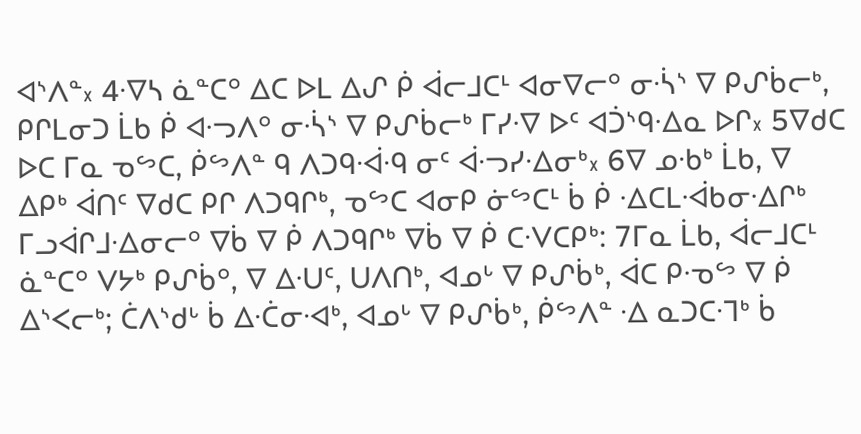ᐊᔅᐱᓐ᙮ 4ᐌᓴ ᓈᓐᑕᐤ ᐃᑕ ᐅᒪ ᐃᔑ ᑮ ᐋᓕᒧᑕᒻ ᐊᓂᐁᓕᐤ ᓂᔂᔅ ᐁ ᑭᔑᑳᓕᒃ, ᑭᒋᒪᓂᑐ ᒫᑲ ᑮ ᐊᓜᐱᐤ ᓂᔂᔅ ᐁ ᑭᔑᑳᓕᒃ ᒥᓯᐌ ᐅᑦ ᐊᑑᔅᑫᐎᓇ ᐅᒋ᙮ 5ᐁᑯᑕ ᐅᑕ ᒥᓇ ᓀᔥᑕ, ᑮᔥᐱᓐ ᑫ ᐱᑐᑫᐙᑴ ᓂᑦ ᐋᓜᓯᐎᓂᒃ᙮ 6ᐁ ᓄᑾᒃ ᒫᑲ, ᐁ ᐃᑭᒃ ᐋᑎᑦ ᐁᑯᑕ ᑭᒋ ᐱᑐᑫᒋᒃ, ᓀᔥᑕ ᐊᓂᑭ ᓃᔥᑕᒻ ᑳ ᑮ ᐎᑕᒪᐙᑲᓂᐎᒋᒃ ᒥᓗᐋᒋᒧᐎᓂᓕᐤ ᐁᑳ ᐁ ᑮ ᐱᑐᑫᒋᒃ ᐁᑳ ᐁ ᑮ ᑕᐺᑕᑭᒃ: 7ᒥᓇ ᒫᑲ, ᐋᓕᒧᑕᒻ ᓈᓐᑕᐤ ᐯᔭᒃ ᑭᔑᑳᐤ, ᐁ ᐃᑗᑦ, ᑌᐱᑎᒃ, ᐊᓄᒡ ᐁ ᑭᔑᑳᒃ, ᐋᑕ ᑭᓉᔥ ᐁ ᑮ ᐃᔅᐸᓕᒃ; ᑖᐱᔅᑯᒡ ᑳ ᐃᑣᓂᐗᒃ, ᐊᓄᒡ ᐁ ᑭᔑᑳᒃ, ᑮᔥᐱᓐ ᐎ ᓇᑐᑕᒬᒃ ᑳ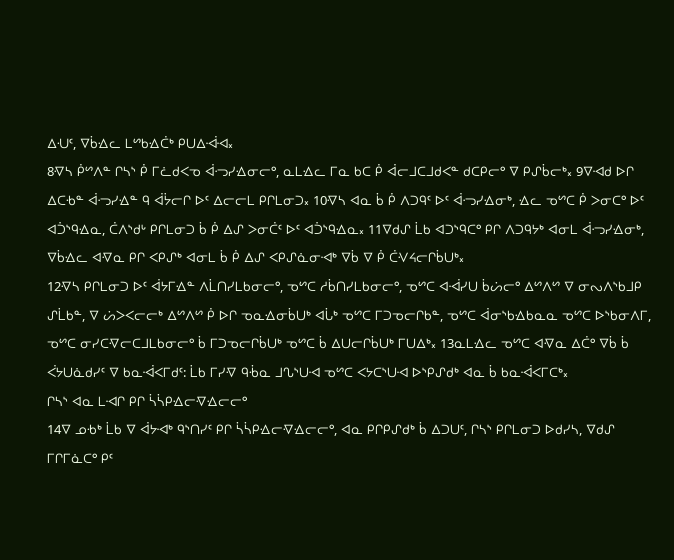ᐃᑗᑦ, ᐁᑳᐎᓚ ᒪᔥᑲᐎᑖᒃ ᑭᑌᐃᐙᐗ᙮
8ᐌᓴ ᑮᔥᐱᓐ ᒋᓴᔅ ᑮ ᒥᓛᑯᐸᓀ ᐋᓜᓯᐎᓂᓕᐤ, ᓇᒪᐎᓚ ᒥᓇ ᑲᑕ ᑮ ᐋᓕᒧᑕᒧᑯᐸᓐ ᑯᑕᑭᓕᐤ ᐁ ᑭᔑᑳᓕᒃ᙮ 9ᐁᐗᑯ ᐅᒋ ᐃᑕᑾᓐ ᐋᓜᓯᐎᓐ ᑫ ᐋᔮᓕᒋ ᐅᑦ ᐃᓕᓕᒪ ᑭᒋᒪᓂᑐ᙮ 10ᐌᓴ ᐊᓇ ᑳ ᑮ ᐱᑐᑫᑦ ᐅᑦ ᐋᓜᓯᐎᓂᒃ, ᐎᓚ ᓀᔥᑕ ᑮ ᐳᓂᑕᐤ ᐅᑦ ᐊᑑᔅᑫᐎᓇ, ᑖᐱᔅᑯᒡ ᑭᒋᒪᓂᑐ ᑳ ᑮ ᐃᔑ ᐳᓂᑖᑦ ᐅᑦ ᐊᑑᔅᑫᐎᓇ᙮ 11ᐁᑯᔑ ᒫᑲ ᐊᑐᔅᑫᑕᐤ ᑭᒋ ᐱᑐᑫᔭᒃ ᐊᓂᒪ ᐋᓜᓯᐎᓂᒃ, ᐁᑳᐎᓚ ᐊᐌᓇ ᑭᒋ ᐸᑭᔑᒃ ᐊᓂᒪ ᑳ ᑮ ᐃᔑ ᐸᑭᔑᓈᓂᐗᒃ ᐁᑳ ᐁ ᑮ ᑖᐺᔦᓕᒋᑳᑌᒃ᙮
12ᐌᓴ ᑭᒋᒪᓂᑐ ᐅᑦ ᐋᔭᒥᐎᓐ ᐱᒫᑎᓯᒪᑲᓂᓕᐤ, ᓀᔥᑕ ᓱᑳᑎᓯᒪᑲᓂᓕᐤ, ᓀᔥᑕ ᐊᐙᓯᑌ ᑳᔖᓕᐤ ᐃᔥᐱᔥ ᐁ ᓂᔓᐱᔅᑲᒧᑭ ᔑᒫᑲᓐ, ᐁ ᔖᐳᐸᓕᓕᒃ ᐃᔥᐱᔥ ᑮ ᐅᒋ ᓀᓇᐎᓂᑳᑌᒃ ᐊᒑᒃ ᓀᔥᑕ ᒥᑐᓀᓕᒋᑲᓐ, ᓀᔥᑕ ᐋᓂᔅᑲᐎᑲᓇᓇ ᓀᔥᑕ ᐅᔅᑲᓂᐱᒥ, ᓀᔥᑕ ᓂᓯᑕᐌᓕᑕᒧᒪᑲᓂᓕᐤ ᑳ ᒥᑐᓀᓕᒋᑳᑌᒃ ᓀᔥᑕ ᑳ ᐃᑌᓕᒋᑳᑌᒃ ᒥᑌᐃᒃ᙮ 13ᓇᒪᐎᓚ ᓀᔥᑕ ᐊᐌᓇ ᐃᑖᐤ ᐁᑳ ᑳ ᐹᔭᑌᓈᑯᓯᑦ ᐁ ᑲᓇᐙᐸᒥᑯᑦ: ᒫᑲ ᒥᓯᐌ ᑫᒀᓇ ᒧᔐᔅᑌᐗ ᓀᔥᑕ ᐸᔭᑕᔅᑌᐗ ᐅᔅᑭᔑᑯᒃ ᐊᓇ ᑳ ᑲᓇᐙᐸᒥᑕᒃ᙮
ᒋᓴᔅ ᐊᓇ ᒪᐗᒋ ᑭᒋ ᓵᓵᑭᐎᓕᐌᐎᓕᓕᐤ
14ᐁ ᓄᑾᒃ ᒫᑲ ᐁ ᐋᔭᐗᒃ ᑫᔅᑎᓯᑦ ᑭᒋ ᓵᓵᑭᐎᓕᐌᐎᓕᓕᐤ, ᐊᓇ ᑭᒋᑭᔑᑯᒃ ᑳ ᐃᑐᑌᑦ, ᒋᓴᔅ ᑭᒋᒪᓂᑐ ᐅᑯᓯᓴ, ᐁᑯᔑ ᒥᒋᒥᓈᑕᐤ ᑭᑦ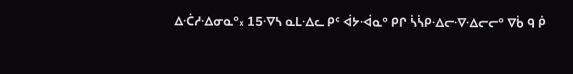ᐃᑣᓱᐎᓂᓇᐤ᙮ 15ᐌᓴ ᓇᒪᐎᓚ ᑭᑦ ᐋᔭᐙᓇᐤ ᑭᒋ ᓵᓵᑭᐎᓕᐌᐎᓕᓕᐤ ᐁᑳ ᑫ ᑮ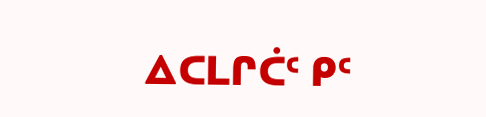ᐃᑕᒪᒋᑖᑦ ᑭᑦ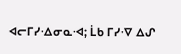ᐊᓕᒥᓯᐎᓂᓇᐗ; ᒫᑲ ᒥᓯᐌ ᐃᔑ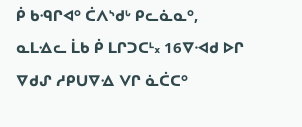ᑮ ᑲᑴᒋᐊᐤ ᑖᐱᔅᑯᒡ ᑭᓚᓈᓇᐤ, ᓇᒪᐎᓚ ᒫᑲ ᑮ ᒪᒋᑐᑕᒻ᙮ 16ᐁᐗᑯ ᐅᒋ ᐁᑯᔑ ᓱᑭᑌᐁᐎ ᐯᒋ ᓈᑖᑕᐤ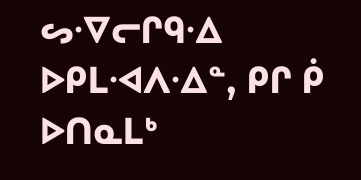ᔕᐌᓕᒋᑫᐎ ᐅᑭᒪᐗᐱᐎᓐ, ᑭᒋ ᑮ ᐅᑎᓇᒪᒃ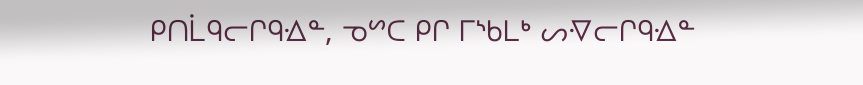ᑭᑎᒫᑫᓕᒋᑫᐎᓐ, ᓀᔥᑕ ᑭᒋ ᒥᔅᑲᒪᒃ ᔕᐌᓕᒋᑫᐎᓐ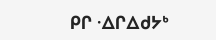ᑭᒋ ᐎᒋᐃᑯᔭᒃ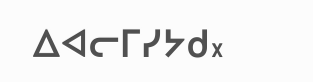ᐃᐊᓕᒥᓯᔭᑯ᙮